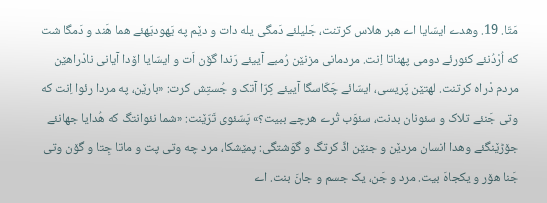مَتّا. 19. وهدے ایسّایا اے هبر هلاس کرتنت، جَلیلئے دَمگی یله دات و دێم په یَهودیَهئے هما هَند و دَمگا شت که اُرْدُنئے کئورئے دومی پهناتا اِنت. مردمانی مزنێن رُمبے آییئے رَندا گۆن اَت و ایسّایا اۆدا آیانی نادْراهێن مردم دْراه کرتنت. لهتێن پَریسی، ایسّائے چَکّاسگا آییئے کِرّا آتک و جُستِش کرت: «بارێن، په مردا رئوا اِنت که وتی جَنئے تلاک و سئونان بدنت، سئوَب تُرے هرچے ببیت؟» پَسّئوی تَرّێنت: «شما نئوانتگ که هُدایا جهانئے جۆڑێنگئے وهدا انسان مردێن و جنێن اڈّ کرتگ و گوَشتگی: پمێشکا، مرد چه وتی پت و ماتا جِتا و گۆن وتی جَنا هۆر و یکجاهَ بیت. مرد و جَن، یک جسم و جانَ بنت. اے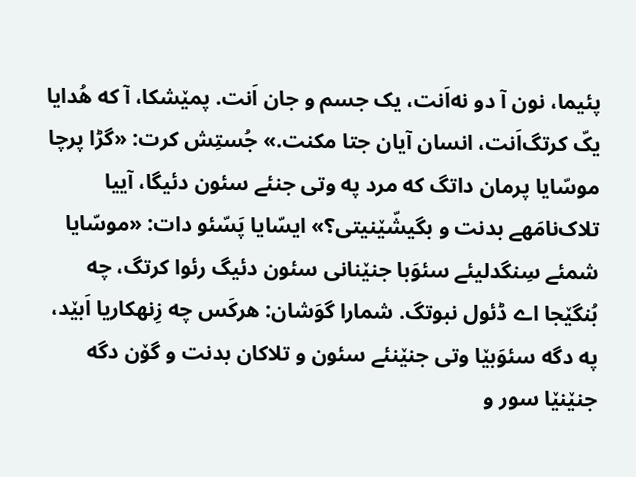پئیما، نون آ دو نه‌اَنت، یک جسم و جان اَنت. پمێشکا، آ که هُدایا یکّ کرتگ‌اَنت، انسان آیان جتا مکنت.» جُستِش کرت: «گڑا پرچا موسّایا پرمان داتگ که مرد په وتی جنئے سئون دئیگا، آییا تلاک‌نامَهے بدنت و بگیشّێنیتی؟» ایسّایا پَسّئو دات: «موسّایا شمئے سِنگدلیئے سئوَبا جنێنانی سئون دئیگ رئوا کرتگ، چه بُنگێجا اے ڈئول نبوتگ. شمارا گوَشان: هرکَس چه زِنهکاریا اَبێد، په دگه سئوَبێا وتی جنێنئے سئون و تلاکان بدنت و گۆن دگه جنێنێا سور و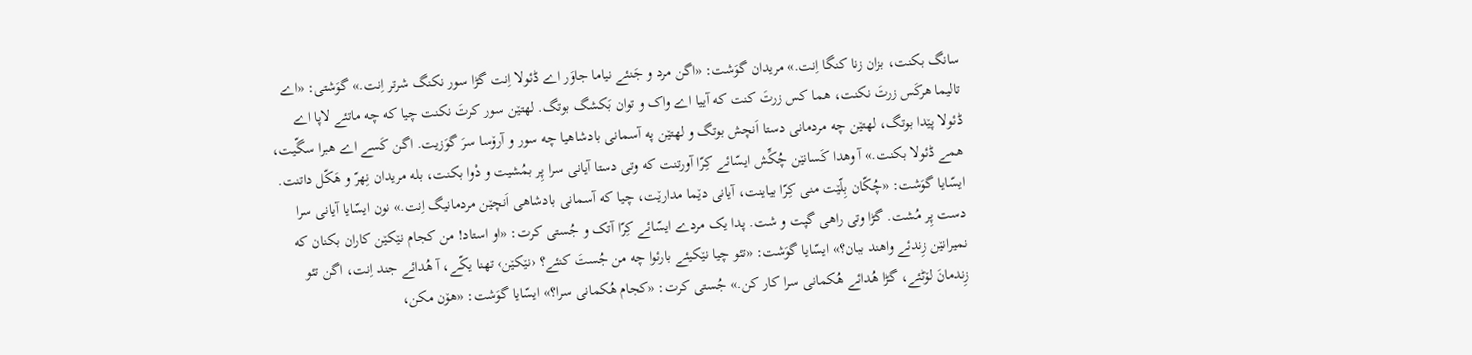سانگ بکنت، بزان زنا کنگا اِنت.» مریدان گوَشت: «اگن مرد و جَنئے نیاما جاوَر اے ڈئولا اِنت گڑا سور نکنگ شرتر اِنت.» گوَشتی: «اے تالیما هرکَس زرتَ نکنت، هما کس زرتَ کنت که آییا اے واک و توان بَکشگ بوتگ. لهتێن سور کرتَ نکنت چیا که چه ماتئے لاپا اے ڈئولا پێدا بوتگ، لهتێن چه مردمانی دستا اَنچش بوتگ و لهتێن په آسمانی بادشاهیا چه سور و آرۆسا سرَ گوَزیت. اگن کَسے اے هبرا سگّیت، همے ڈئولا بکنت.» آ وهدا کَسانێن چُکِّش ایسّائے کِرّا آورتنت که وتی دستا آیانی سرا پِر بمُشیت و دْوا بکنت، بله مریدان نِهرّ و هَکّل داتنت. ایسّایا گوَشت: «چُکّان بِلّێت منی کِرّا بیاینت، آیانی دێما مدارێت، چیا که آسمانی بادشاهی اَنچێن مردمانیگ اِنت.» نون ایسّایا آیانی سرا دست پِر مُشت. گڑا وتی راهی گپت و شت. پدا یک مردے ایسّائے کِرّا آتک و جُستی کرت: «او استاد! من کجام نێکێن کاران بکنان که نمیرانێن زِندئے واهند ببان؟» ایسّایا گوَشت: «تئو چیا نێکیئے بارئوا چه من جُستَ کنئے؟ ‹نێکێن› تهنا یکّے، آ هُدائے جند اِنت، اگن تئو زِندمانَ لۆٹئے، گڑا هُدائے هُکمانی سرا کار کن.» جُستی کرت: «کجام هُکمانی سرا؟» ایسّایا گوَشت: «هۆن مکن،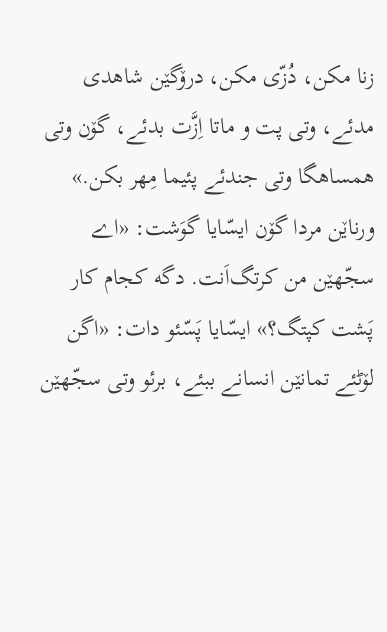زنا مکن، دُزّی مکن، درۆگێن شاهدی مدئے، وتی پت و ماتا اِزَّت بدئے، گۆن وتی همساهگا وتی جندئے پئیما مِهر بکن.» ورناێن مردا گۆن ایسّایا گوَشت: «اے سجّهێن من کرتگ‌اَنت. دگه کجام کار پَشت کپتگ؟» ایسّایا پَسّئو دات: «اگن لۆٹئے تمانێن انسانے ببئے، برئو وتی سجّهێن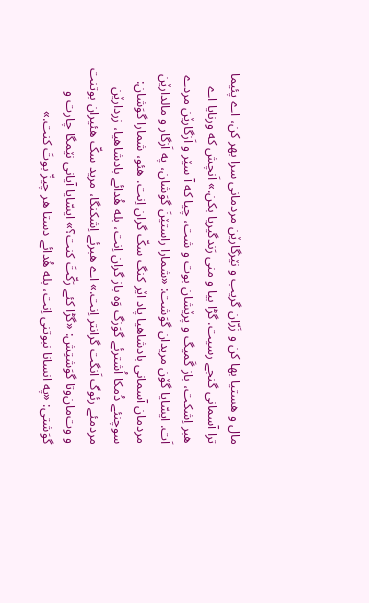مال و هستیا بها کن و زَرّان گریب و نێزگارێن مردمانی سرا بهر کن، اے پئیما ترا آسمانی گنجے رسیت. گڑا بیا و منی رَندگیریا بکن.» اَنچش که ورنایا اے هبر اِشکت، باز گَمیگ و پرێشان بوت و شت، چیا که آ سێر و اَزگارێن مردے اَت. ایسّایا گۆن مریدان گوَشت: «شمارا راستێنَ گوَشان، په اَزگار و مالدارێن مردمان آسمانی بادشاهیا پاد اێر کنگ سکّ گران اِنت. هئو، شمارا گوَشان: سوچنئے دُمکا اُشترئے گوَزگ وَه باز گران اِنت، بله هُدائے بادشاهیا، زردارێن مردمئے رئوگ اَنگت گرانتر اِنت.» اے هبرئے اِشکنگا، مرید سکّ هئیران بوتنت و وت‌مان‌وتا گوَشتِش: «گڑا کئے رَکّتَ کنت؟» ایسّایا آیانی نێمگا چارت و گوَشتی: «په انسانا نبوتنی اِنت، بله هُدائے دستا هر چیزّ بوتَ کنت.»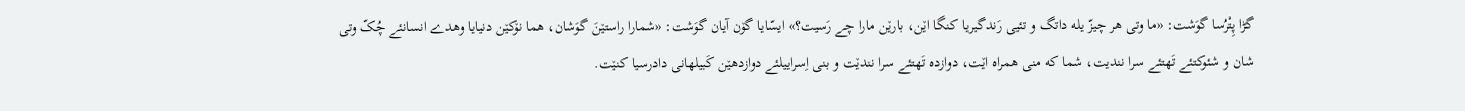گڑا پِتْرُسا گوَشت: «ما وتی هر چیزّ یله داتگ و تئیی رَندگیریا کنگا اێن، بارێن مارا چے رَسیت؟» ایسّایا گۆن آیان گوَشت: «شمارا راستێنَ گوَشان، هما نۆکێن دنیایا وهدے انسانئے چُکّ وتی شان و شئوکتئے تَهتئے سرا نندیت، شما که منی همراه اێت، دوازده تَهتئے سرا نندێت و بنی اِسراییلئے دوازدهێن کَبیلهانی دادرسیا کنێت.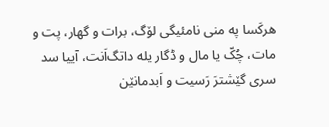هرکَسا په منی نامئیگی لۆگ، برات و گهار، پت و مات، چُکّ یا مال و ڈگار یله داتگ‌اَنت، آییا سد سری گێشترَ رَسیت و اَبدمانێن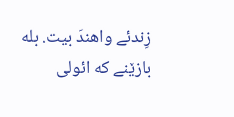زِندئے واهندَ بیت. بله بازێنے که ائولی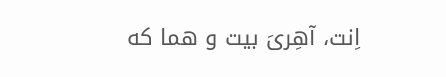اِنت، آهِریَ بیت و هما که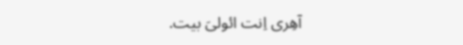آهِری اِنت ائولیَ بیت.